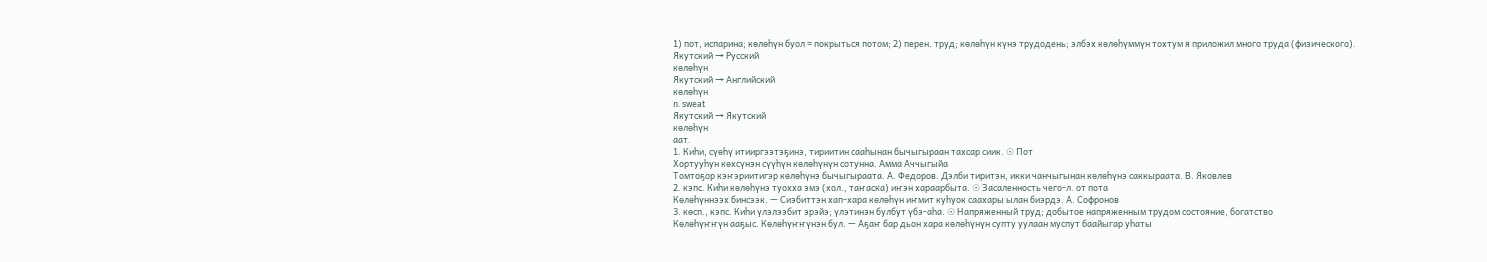1) пот, испарина; көлөһүн буол = покрыться потом; 2) перен. труд; көлөһүн күнэ трудодень; элбэх көлөһүммүн тохтум я приложил много труда (физического).
Якутский → Русский
көлөһүн
Якутский → Английский
көлөһүн
n. sweat
Якутский → Якутский
көлөһүн
аат.
1. Киһи, сүөһү итииргээтэҕинэ, тириитин сааһынан бычыгыраан тахсар сиик. ☉ Пот
Хортууһун көхсүнэн сүүһүн көлөһүнүн сотунна. Амма Аччыгыйа
Томтоҕор кэҥэриитигэр көлөһүнэ бычыгыраата. А. Федоров. Дэлби тиритэн, икки чанчыгынан көлөһүнэ саккыраата. В. Яковлев
2. кэпс. Киһи көлөһүнэ туохха эмэ (хол., таҥаска) иҥэн хараарбыта. ☉ Засаленность чего-л. от пота
Көлөһүннээх бинсээк. — Сиэбиттэн хап-хара көлөһүн иҥмит куһуок саахары ылан биэрдэ. А. Софронов
3. көсп., кэпс. Киһи үлэлээбит эрэйэ; үлэтинэн булбут үбэ-аһа. ☉ Напряженный труд; добытое напряженным трудом состояние, богатство
Көлөһүҥҥүн ааҕыс. Көлөһүҥҥүнэн бул. — Аҕаҥ бар дьон хара көлөһүнүн супту уулаан муспут баайыгар уһаты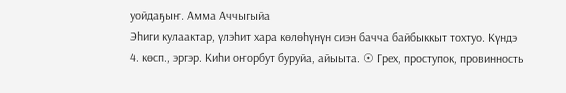уойдаҕыҥ. Амма Аччыгыйа
Эһиги кулаактар, үлэһит хара көлөһүнүн сиэн бачча байбыккыт тохтуо. Күндэ
4. көсп., эргэр. Киһи оҥорбут буруйа, айыыта. ☉ Грех, проступок, провинность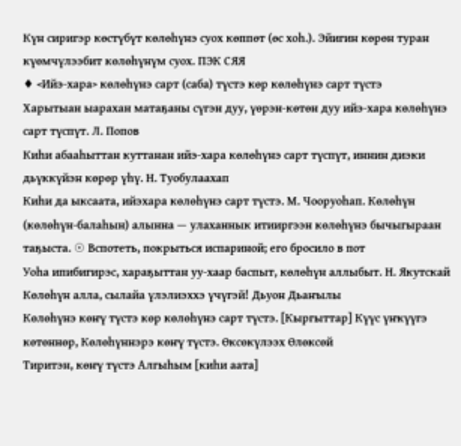Күн сиригэр көстүбүт көлөһүнэ суох көппөт (өс хоһ.). Эйигин көрөн туран күөмчүлээбит көлөһүнүм суох. ПЭК СЯЯ
♦ <Ийэ-хара> көлөһүнэ сарт (саба) түстэ көр көлөһүнэ сарт түстэ
Харытыан ыарахан матаҕаны сүгэн дуу, үөрэн-көтөн дуу ийэ-хара көлөһүнэ сарт түспүт. Л. Попов
Киһи абааһыттан куттанан ийэ-хара көлөһүнэ сарт түспүт, иннин диэки дьүккүйэн көрөр үһү. Н. Туобулаахап
Киһи да ыксаата, ийэхара көлөһүнэ сарт түстэ. М. Чооруоһап. Көлөһүн (көлөһүн-балаһын) алынна — улаханнык итииргээн көлөһүнэ бычыгыраан таҕыста. ☉ Вспотеть, покрыться испариной; его бросило в пот
Уоһа ипибигирэс, хараҕыттан уу-хаар баспыт, көлөһүн аллыбыт. Н. Якутскай
Көлөһүн алла, сылайа үлэлиэххэ үчүгэй! Дьуон Дьаҥылы
Көлөһүнэ көҥү түстэ көр көлөһүнэ сарт түстэ. [Кыргыттар] Күүс үҥкүүгэ көтөннөр, Көлөһүннэрэ көҥү түстэ. Өксөкүлээх Өлөксөй
Тиритэн, көҥү түстэ Алгыһым [киһи аата]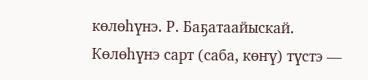көлөһүнэ. Р. Баҕатаайыскай. Көлөһүнэ сарт (саба, көҥү) түстэ —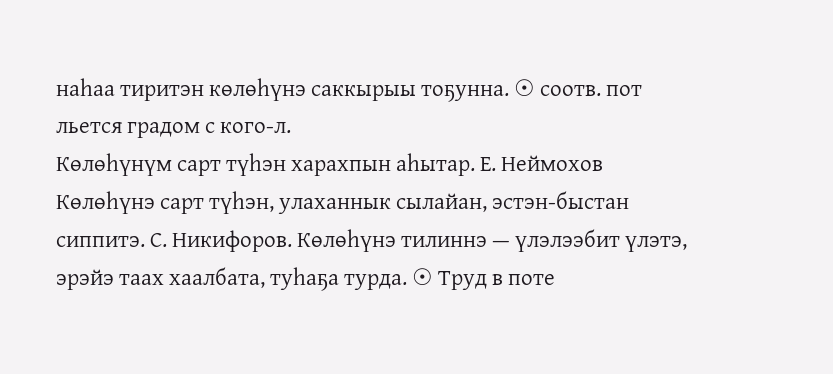наһаа тиритэн көлөһүнэ саккырыы тоҕунна. ☉ соотв. пот льется градом с кого-л.
Көлөһүнүм сарт түһэн харахпын аһытар. Е. Неймохов
Көлөһүнэ сарт түһэн, улаханнык сылайан, эстэн-быстан сиппитэ. С. Никифоров. Көлөһүнэ тилиннэ — үлэлээбит үлэтэ, эрэйэ таах хаалбата, туһаҕа турда. ☉ Труд в поте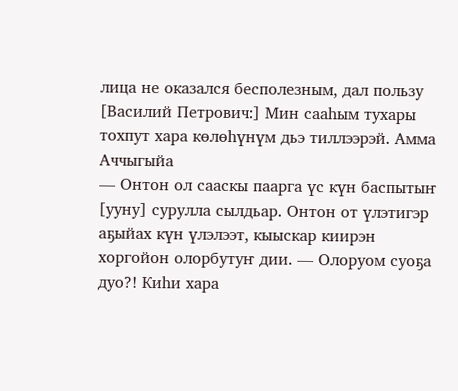лица не оказался бесполезным, дал пользу
[Василий Петрович:] Мин сааһым тухары тохпут хара көлөһүнүм дьэ тиллээрэй. Амма Аччыгыйа
— Онтон ол сааскы паарга үс күн баспытыҥ [ууну] сурулла сылдьар. Онтон от үлэтигэр аҕыйах күн үлэлээт, кыыскар киирэн хоргойон олорбутуҥ дии. — Олоруом суоҕа дуо?! Киһи хара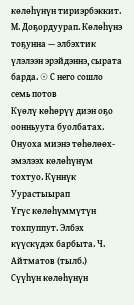көлөһүнүн тириэрбэккит. М. Доҕордуурап. Көлөһүнэ тоҕунна — элбэхтик үлэлээн эрэйдэннэ, сырата барда. ☉ С него сошло семь потов
Күөлү көһөрүү диэн оҕо оонньуута буолбатах. Онуоха миэнэ төһөлөөх-эмэлээх көлөһүнүм тохтуо. Күннүк Уурастыырап
Үгүс көлөһүммүтүн тохпуппут. Элбэх күүскүдэх барбыта. Ч. Айтматов (тылб.)
Сүүһүн көлөһүнүн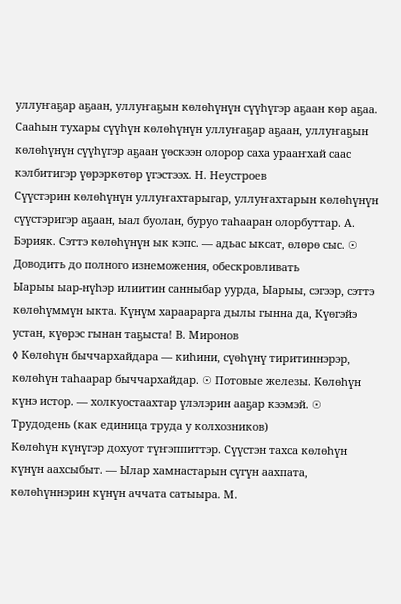уллуҥаҕар аҕаан, уллуҥаҕын көлөһүнүн сүүһүгэр аҕаан көр аҕаа. Сааһын тухары сүүһүн көлөһүнүн уллуҥаҕар аҕаан, уллуҥаҕын көлөһүнүн сүүһүгэр аҕаан үөскээн олорор саха урааҥхай саас кэлбитигэр үөрэркөтөр үгэстээх. Н. Неустроев
Сүүстэрин көлөһүнүн уллуҥахтарыгар, уллуҥахтарын көлөһүнүн сүүстэригэр аҕаан, ыал буолан, буруо таһааран олорбуттар. А. Бэрияк. Сэттэ көлөһүнүн ык кэпс. — адьас ыксат, өлөрө сыс. ☉ Доводить до полного изнеможения, обескровливать
Ыарыы ыар-нүһэр илиитин санныбар уурда, Ыарыы, сэгээр, сэттэ көлөһүммүн ыкта. Күнүм хараарарга дылы гынна да, Күөгэйэ устан, күөрэс гынан таҕыста! В. Миронов
◊ Көлөһүн быччархайдара — киһини, сүөһүнү тиритиннэрэр, көлөһүн таһаарар быччархайдар. ☉ Потовые железы. Көлөһүн күнэ истор. — холкуостаахтар үлэлэрин ааҕар кээмэй. ☉ Трудодень (как единица труда у колхозников)
Көлөһүн күнүгэр дохуот түҥэппиттэр. Сүүстэн тахса көлөһүн күнүн аахсыбыт. — Ылар хамнастарын сүгүн аахпата, көлөһүннэрин күнүн аччата сатыыра. М.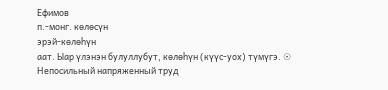Ефимов
п.-монг. көлөсүн
эрэй-көлөһүн
аат. Ыар үлэнэн булуллубут, көлөһүн (күүс-уох) түмүгэ. ☉ Непосильный напряженный труд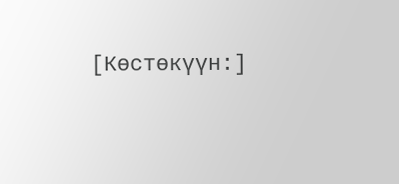[Көстөкүүн:]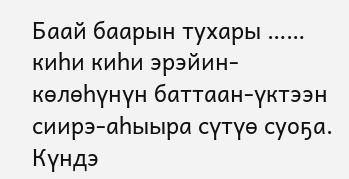Баай баарын тухары …… киһи киһи эрэйин-көлөһүнүн баттаан-үктээн сиирэ-аһыыра сүтүө суоҕа. Күндэ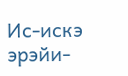Ис-искэ эрэйи-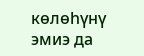көлөһүнү эмиэ да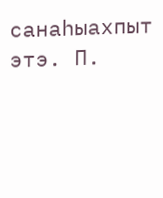санаһыахпыт этэ. П.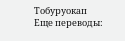Тобуруокап
Еще переводы: